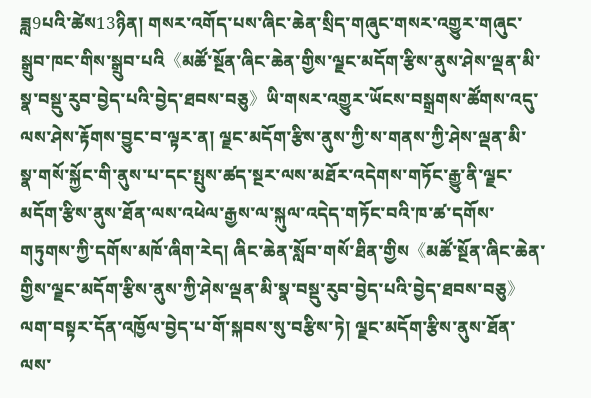ཟླ9པའི་ཚེས13ཉིན། གསར་འགོད་པས་ཞིང་ཆེན་སྲིད་གཞུང་གསར་འགྱུར་གཞུང་སྒྲུབ་ཁང་གིས་སྒྲུབ་པའི《མཚོ་སྔོན་ཞིང་ཆེན་གྱིས་ལྗང་མདོག་རྩིས་ནུས་ཤེས་ལྡན་མི་སྣ་བསྡུ་རུབ་བྱེད་པའི་བྱེད་ཐབས་བཅུ》ཡི་གསར་འགྱུར་ཡོངས་བསྒྲགས་ཚོགས་འདུ་ལས་ཤེས་རྟོགས་བྱུང་བ་ལྟར་ན། ལྗང་མདོག་རྩིས་ནུས་ཀྱི་ས་གནས་ཀྱི་ཤེས་ལྡན་མི་སྣ་གསོ་སྐྱོང་གི་ནུས་པ་དང་སྤུས་ཚད་སྔར་ལས་མཐོར་འདེགས་གཏོང་རྒྱུ་ནི་ལྗང་མདོག་རྩིས་ནུས་ཐོན་ལས་འཕེལ་རྒྱས་ལ་སྐུལ་འདེད་གཏོང་བའི་ཁ་ཚ་དགོས་གཏུགས་ཀྱི་དགོས་མཁོ་ཞིག་རེད། ཞིང་ཆེན་སློབ་གསོ་ཐིན་གྱིས《མཚོ་སྔོན་ཞིང་ཆེན་གྱིས་ལྗང་མདོག་རྩིས་ནུས་ཀྱི་ཤེས་ལྡན་མི་སྣ་བསྡུ་རུབ་བྱེད་པའི་བྱེད་ཐབས་བཅུ》ལག་བསྟར་དོན་འཁྱོལ་བྱེད་པ་གོ་སྐབས་སུ་བརྩིས་ཏེ། ལྗང་མདོག་རྩིས་ནུས་ཐོན་ལས་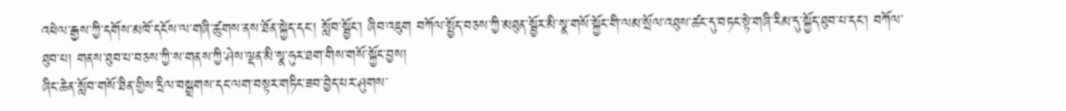འཕེལ་རྒྱས་ཀྱི་དགོས་མཁོ་དངོས་ལ་གཞི་ཚུགས་ནས་ཐོན་སྐྱེད་དང་། སློབ་སྦྱོང་། ཞིབ་འཇུག བཀོལ་སྤྱོད་བཅས་ཀྱི་མཐུན་སྦྱོར་མི་སྣ་གསོ་སྐྱོང་གི་ལམ་སྲོལ་འཐུས་ཚང་དུ་བཏང་སྟེ་གཞི་རིམ་དུ་སྐྱོད་ཐུབ་པ་དང་། བཀོལ་ཐུབ་པ། གནས་ཐུབ་པ་བཅས་ཀྱི་ས་གནས་ཀྱི་ཤེས་ལྡན་མི་སྣ་ཧུར་ཐག་གིས་གསོ་སྐྱོང་བྱས།
ཞིང་ཆེན་སློབ་གསོ་ཐིན་གྱིས་དྲིལ་བསྒྲགས་དང་ལག་བསྟར་གཏིང་ཟབ་བྱེད་པར་ཤུགས་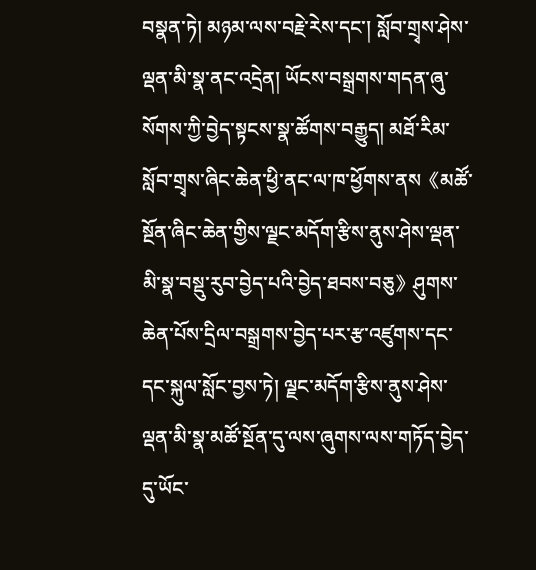བསྣན་ཏེ། མཉམ་ལས་བརྗེ་རེས་དང་། སློབ་གྲྭས་ཤེས་ལྡན་མི་སྣ་ནང་འདྲེན། ཡོངས་བསྒྲགས་གདན་ཞུ་སོགས་ཀྱི་བྱེད་སྟངས་སྣ་ཚོགས་བརྒྱུད། མཐོ་རིམ་སློབ་གྲྭས་ཞིང་ཆེན་ཕྱི་ནང་ལ་ཁ་ཕྱོགས་ནས《མཚོ་སྔོན་ཞིང་ཆེན་གྱིས་ལྗང་མདོག་རྩིས་ནུས་ཤེས་ལྡན་མི་སྣ་བསྡུ་རུབ་བྱེད་པའི་བྱེད་ཐབས་བཅུ》ཤུགས་ཆེན་པོས་དྲིལ་བསྒྲགས་བྱེད་པར་རྩ་འཛུགས་དང་དང་སྐུལ་སློང་བྱས་ཏེ། ལྗང་མདོག་རྩིས་ནུས་ཤེས་ལྡན་མི་སྣ་མཚོ་སྔོན་དུ་ལས་ཞུགས་ལས་གཏོད་བྱེད་དུ་ཡོང་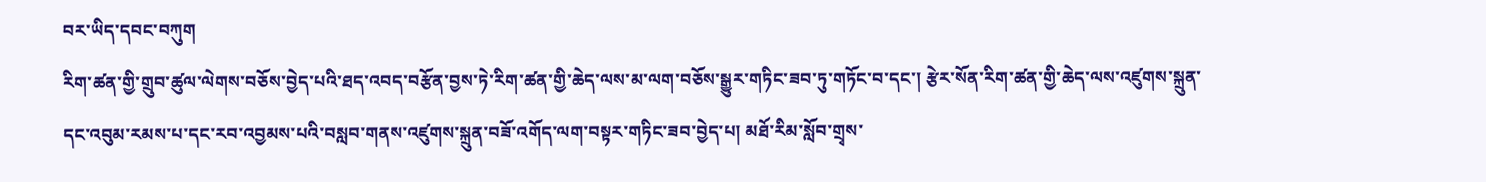བར་ཡིད་དབང་བཀུག
རིག་ཚན་གྱི་གྲུབ་ཚུལ་ལེགས་བཅོས་བྱེད་པའི་ཐད་འབད་བརྩོན་བྱས་ཏེ་རིག་ཚན་གྱི་ཆེད་ལས་མ་ལག་བཅོས་སྒྱུར་གཏིང་ཟབ་ཏུ་གཏོང་བ་དང་། རྩེར་སོན་རིག་ཚན་གྱི་ཆེད་ལས་འཛུགས་སྐྲུན་དང་འབུམ་རམས་པ་དང་རབ་འབྱམས་པའི་བསླབ་གནས་འཛུགས་སྐྲུན་བཟོ་འགོད་ལག་བསྟར་གཏིང་ཟབ་བྱེད་པ། མཐོ་རིམ་སློབ་གྲྭས་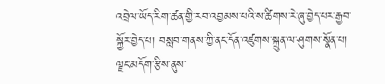འབྲེལ་ཡོད་རིག་ཚན་གྱི་རབ་འབྱམས་པའི་ས་ཚིགས་རེ་ཞུ་བྱེད་པར་རྒྱབ་སྐྱོར་བྱེད་པ། བསླབ་གནས་ཀྱི་ནང་དོན་འཛུགས་སྐྲུན་ལ་ཤུགས་སྣོན་པ། ལྗང་མདོག་རྩིས་ནུས་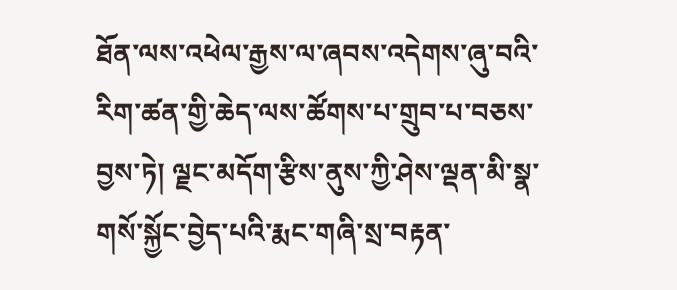ཐོན་ལས་འཕེལ་རྒྱས་ལ་ཞབས་འདེགས་ཞུ་བའི་རིག་ཚན་གྱི་ཆེད་ལས་ཚོགས་པ་གྲུབ་པ་བཅས་བྱས་ཏེ། ལྗང་མདོག་རྩིས་ནུས་ཀྱི་ཤེས་ལྡན་མི་སྣ་གསོ་སྐྱོང་བྱེད་པའི་རྨང་གཞི་སྲ་བརྟན་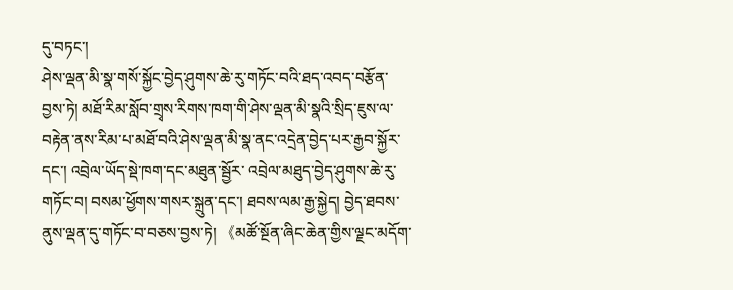དུ་བཏང་།
ཤེས་ལྡན་མི་སྣ་གསོ་སྐྱོང་བྱེད་ཤུགས་ཆེ་རུ་གཏོང་བའི་ཐད་འབད་བརྩོན་བྱས་ཏེ། མཐོ་རིམ་སློབ་གྲྭས་རིགས་ཁག་གི་ཤེས་ལྡན་མི་སྣའི་སྲིད་ཇུས་ལ་བརྟེན་ནས་རིམ་པ་མཐོ་བའི་ཤེས་ལྡན་མི་སྣ་ནང་འདྲེན་བྱེད་པར་རྒྱབ་སྐྱོར་དང་། འབྲེལ་ཡོད་སྡེ་ཁག་དང་མཐུན་སྦྱོར་ འབྲེལ་མཐུད་བྱེད་ཤུགས་ཆེ་རུ་གཏོང་བ། བསམ་ཕྱོགས་གསར་སྐྲུན་དང་། ཐབས་ལམ་རྒྱ་སྐྱེད། བྱེད་ཐབས་ནུས་ལྡན་དུ་གཏོང་བ་བཅས་བྱས་ཏེ། 《མཚོ་སྔོན་ཞིང་ཆེན་གྱིས་ལྗང་མདོག་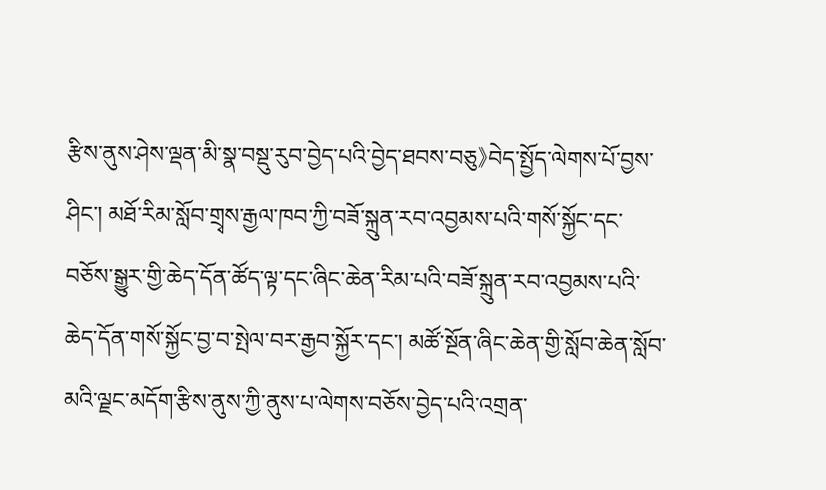རྩིས་ནུས་ཤེས་ལྡན་མི་སྣ་བསྡུ་རུབ་བྱེད་པའི་བྱེད་ཐབས་བཅུ》བེད་སྤྱོད་ལེགས་པོ་བྱས་ཤིང་། མཐོ་རིམ་སློབ་གྲྭས་རྒྱལ་ཁབ་ཀྱི་བཟོ་སྐྲུན་རབ་འབྱམས་པའི་གསོ་སྐྱོང་དང་ བཅོས་སྒྱུར་གྱི་ཆེད་དོན་ཚོད་ལྟ་དང་ཞིང་ཆེན་རིམ་པའི་བཟོ་སྐྲུན་རབ་འབྱམས་པའི་ཆེད་དོན་གསོ་སྐྱོང་བྱ་བ་སྤེལ་བར་རྒྱབ་སྐྱོར་དང་། མཚོ་སྔོན་ཞིང་ཆེན་གྱི་སློབ་ཆེན་སློབ་མའི་ལྗང་མདོག་རྩིས་ནུས་ཀྱི་ནུས་པ་ལེགས་བཅོས་བྱེད་པའི་འགྲན་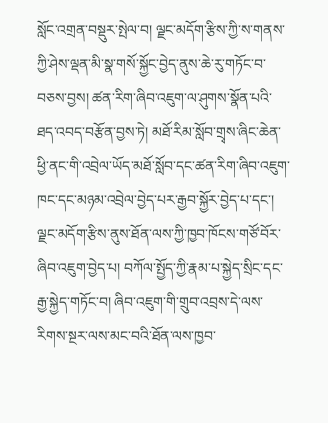སློང་འགྲན་བསྡུར་སྤེལ་བ། ལྗང་མདོག་རྩིས་ཀྱི་ས་གནས་ཀྱི་ཤེས་ལྡན་མི་སྣ་གསོ་སྐྱོང་བྱེད་ནུས་ཆེ་རུ་གཏོང་བ་བཅས་བྱས། ཚན་རིག་ཞིབ་འཇུག་ལ་ཤུགས་སྣོན་པའི་ཐད་འབད་བརྩོན་བྱས་ཏེ། མཐོ་རིམ་སློབ་གྲྭས་ཞིང་ཆེན་ཕྱི་ནང་གི་འབྲེལ་ཡོད་མཐོ་སློབ་དང་ཚན་རིག་ཞིབ་འཇུག་ཁང་དང་མཉམ་འབྲེལ་བྱེད་པར་རྒྱབ་སྐྱོར་བྱེད་པ་དང་། ལྗང་མདོག་རྩིས་ནུས་ཐོན་ལས་ཀྱི་ཁྱབ་ཁོངས་གཙོ་བོར་ཞིབ་འཇུག་བྱེད་པ། བཀོལ་སྤྱོད་ཀྱི་རྣམ་པ་སྐྱེད་སྲིང་དང་རྒྱ་སྐྱེད་གཏོང་བ། ཞིབ་འཇུག་གི་གྲུབ་འབྲས་དེ་ལས་རིགས་སྔར་ལས་མང་བའི་ཐོན་ལས་ཁྱབ་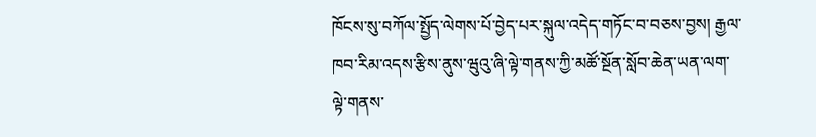ཁོངས་སུ་བཀོལ་སྤྱོད་ལེགས་པོ་བྱེད་པར་སྐུལ་འདེད་གཏོང་བ་བཅས་བྱས། རྒྱལ་ཁབ་རིམ་འདས་རྩིས་ནུས་ཝུའུ་ཞི་ལྟེ་གནས་ཀྱི་མཚོ་སྔོན་སློབ་ཆེན་ཡན་ལག་ལྟེ་གནས་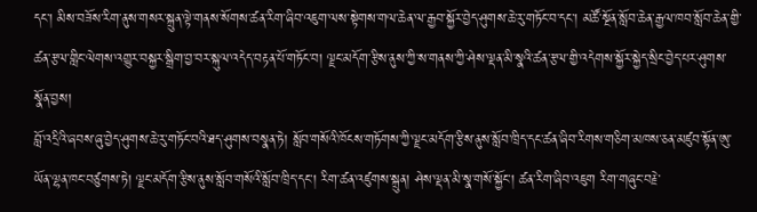དང་། མིས་བཟོས་རིག་ནུས་གསར་སྐྲུན་ལྟེ་གནས་སོགས་ཚན་རིག་ཞིབ་འཇུག་ལས་སྟེགས་གལ་ཆེན་ལ་རྒྱབ་སྐྱོར་བྱེད་ཤུགས་ཆེ་རུ་གཏོང་བ་དང་། མཚོ་སྔོན་སློབ་ཆེན་རྒྱལ་ཁབ་སློབ་ཆེན་གྱི་ཚན་རྩལ་གླིང་ལེགས་འགྱུར་བསྐྱར་སྒྲིག་བྱ་བར་སྐུལ་འདེད་བརྟན་པོ་གཏོང་བ། ལྗང་མདོག་རྩིས་ནུས་ཀྱི་ས་གནས་ཀྱི་ཤེས་ལྡན་མི་སྣའི་ཚན་རྩལ་གྱི་འདེགས་སྐྱོར་སྐྱེད་སྲིང་བྱེད་པར་ཤུགས་སྣོན་བྱས།
བློ་འདྲིའི་ཞབས་ཞུ་བྱེད་ཤུགས་ཆེ་རུ་གཏོང་བའི་ཐད་ཤུགས་བསྣན་ཏེ། སློབ་གསོའི་ཁོངས་གཏོགས་ཀྱི་ལྗང་མདོག་རྩིས་ནུས་སློབ་ཁྲིད་དང་ཚན་ཞིབ་རིགས་གཅིག་མཁས་ཅན་མཛུབ་སྟོན་ཨུ་ཡོན་ལྷན་ཁང་བཙུགས་ཏེ། ལྗང་མདོག་རྩིས་ནུས་སློབ་གསོའི་སློབ་ཁྲིད་དང་། རིག་ཚན་འཛུགས་སྐྲུན། ཤེས་ལྡན་མི་སྣ་གསོ་སྐྱོང་། ཚན་རིག་ཞིབ་འཇུག རིག་གཞུང་བརྗེ་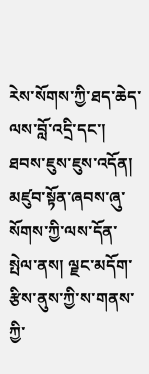རེས་སོགས་ཀྱི་ཐད་ཆེད་ལས་བློ་འདྲི་དང་། ཐབས་ཇུས་ཇུས་འདོན། མཛུབ་སྟོན་ཞབས་ཞུ་སོགས་ཀྱི་ལས་དོན་སྤེལ་ནས། ལྗང་མདོག་རྩིས་ནུས་ཀྱི་ས་གནས་ཀྱི་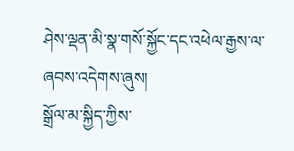ཤེས་ལྡན་མི་སྣ་གསོ་སྐྱོང་དང་འཕེལ་རྒྱས་ལ་ཞབས་འདེགས་ཞུས།
སྒྲོལ་མ་སྐྱིད་ཀྱིས་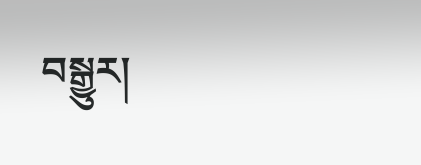བསྒྱུར།